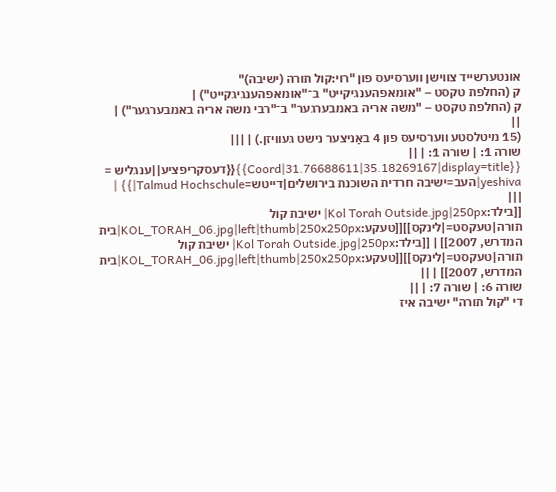אונטערשייד צווישן ווערסיעס פון "רוי:קול תורה (ישיבה)"
ק (החלפת טקסט – "אומאפהענגיקייט" ב־"אומאפהענגיגקייט") |
ק (החלפת טקסט – "משה אריה באמבערגער" ב־"רבי משה אריה באמבערגער") |
||
(15 מיטלסטע ווערסיעס פון 4 באַניצער נישט געוויזן.) | |||
שורה 1: | שורה 1: | ||
{{Coord|31.76688611|35.18269167|display=title}}{{דעסקריפציע||ענגליש = yeshiva|העב=ישיבה חרדית השוכנת בירושלים|דייטש=Talmud Hochschule|}} | |||
[[בילד:Kol Torah Outside.jpg|250px| ישיבת קול תורה|טעקסט=|לינקס]][[טעקע:KOL_TORAH_06.jpg|left|thumb|250x250px|בית המדרש, 2007]] | [[בילד:Kol Torah Outside.jpg|250px| ישיבת קול תורה|טעקסט=|לינקס]][[טעקע:KOL_TORAH_06.jpg|left|thumb|250x250px|בית המדרש, 2007]] | ||
שורה 6: | שורה 7: | ||
די "קול תורה" ישיבה איז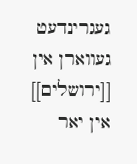געגרינדעט געווארן אין [[ירושלים]] אין יאר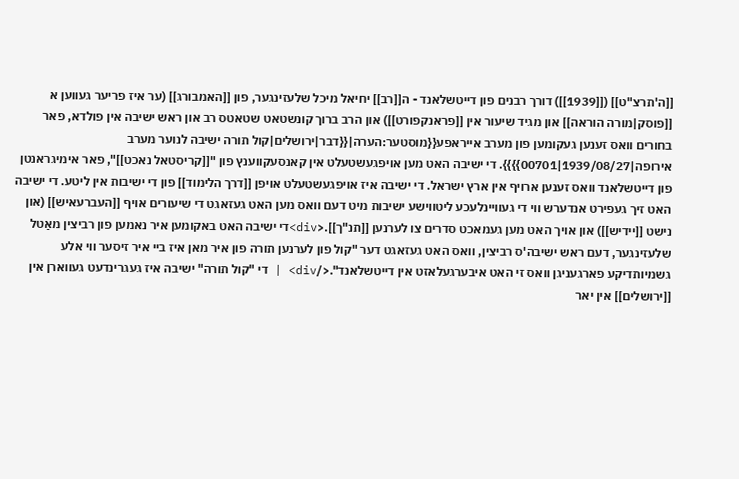[[ה'תרצ"ט]] ([[1939]]) דורך רבנים פון דייטשלאנד - ה[[רב]] יחיאל מיכל שלעזינגער, פון [[האמבורג]] (ער איז פריער געווען א [[פוסק|מורה הוראה]] און מגיד שיעור אין [[פראנקפורט]]) און הרב ברוך קונשטאט שטאטס רב און ראש ישיבה אין פולדא, פאר בחורים וואס זענען געקומען פון מערב אייראפע{{מוסטער:הערה|{{דבר|ירושלים|קול תורה ישיבה לנוער מערב אירופה|1939/08/27|00701}}}}. די ישיבה האט מען אויפגעשטעלט אין קאנסעקווענץ פון "[[קריסטאל נאכט]]", פאר אימיגראנטן פון דייטשלאנד וואס זענען ארויף אין ארץ ישראל. די ישיבה איז אויפגעשטעלט אויפן [[דרך הלימוד]] פון די ישיבות אין ליטע. די ישיבה האט זיך געפירט אנדערש ווי די געוויינלעכע ליטווישע ישיבות מיט דעם וואס מען האט געזאגט די שיעורים אויף [[העברעאיש]] (און נישט [[יידיש]]) און אויך האט מען געמאכט סדרים צו לערנען [[תנ"ך]].<div>די ישיבה האט באקומען איר נאמען פון רביצין מאַטל שלעזינגער, דעם ראש ישיבה'ס רביצין, וואס האט געזאגט דער "קול פון לערנען תורה פון איר מאן איז ביי איר זיסער ווי אלע גשמיותדיקע פארגעניגן וואס זי האט איבערגעלאזט אין דייטשלאנד".</div> | די "קול תורה" ישיבה איז געגרינדעט געווארן אין [[ירושלים]] אין יאר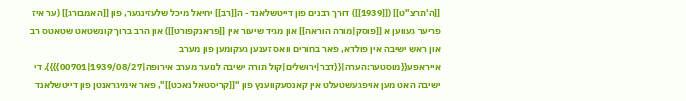[[ה'תרצ"ט]] ([[1939]]) דורך רבנים פון דייטשלאנד - ה[[רב]] יחיאל מיכל שלעזינגער, פון [[האמבורג]] (ער איז פריער געווען א [[פוסק|מורה הוראה]] און מגיד שיעור אין [[פראנקפורט]]) און הרב ברוך קונשטאט שטאטס רב און ראש ישיבה אין פולדא, פאר בחורים וואס זענען געקומען פון מערב אייראפע{{מוסטער:הערה|{{דבר|ירושלים|קול תורה ישיבה לנוער מערב אירופה|1939/08/27|00701}}}}. די ישיבה האט מען אויפגעשטעלט אין קאנסעקווענץ פון "[[קריסטאל נאכט]]", פאר אימיגראנטן פון דייטשלאנד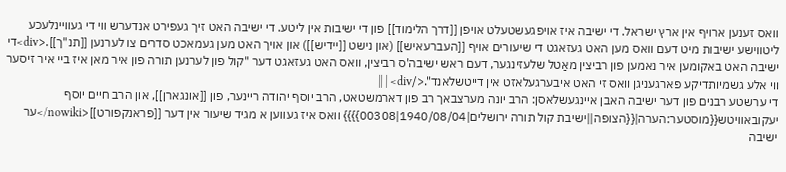וואס זענען ארויף אין ארץ ישראל. די ישיבה איז אויפגעשטעלט אויפן [[דרך הלימוד]] פון די ישיבות אין ליטע. די ישיבה האט זיך געפירט אנדערש ווי די געוויינלעכע ליטווישע ישיבות מיט דעם וואס מען האט געזאגט די שיעורים אויף [[העברעאיש]] (און נישט [[יידיש]]) און אויך האט מען געמאכט סדרים צו לערנען [[תנ"ך]].<div>די ישיבה האט באקומען איר נאמען פון רביצין מאַטל שלעזינגער, דעם ראש ישיבה'ס רביצין, וואס האט געזאגט דער "קול פון לערנען תורה פון איר מאן איז ביי איר זיסער ווי אלע גשמיותדיקע פארגעניגן וואס זי האט איבערגעלאזט אין דייטשלאנד".</div> | ||
די ערשטע רבנים פון דער ישיבה האבן איינגעשלאסן: הרב יונה מערצבאך רב פון דארמשטאט, הרב יוסף יהודה ריינער, פון [[אונגארן]], און הרב חיים יוסף יעקובאוויטש{{מוסטער:הערה|{{הצופה||ישיבת קול תורה ירושלים|1940/08/04|00308}}}} וואס איז געווען א מגיד שיעור אין דער [[פראנקפורט]]<nowiki/>ער ישיבה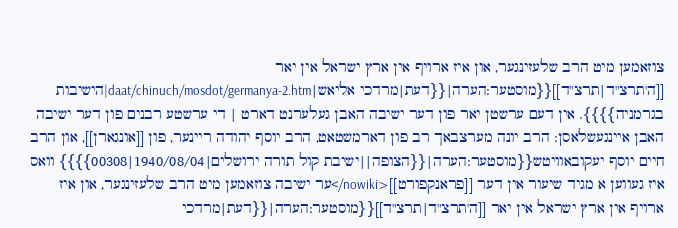צוזאמען מיט הרב שלעזינגער, און איז ארויף אין ארץ ישראל אין יאר [[ה'תרצ"ד|תרצ"ד]]{{מוסטער:הערה|{{דעת|מרדכי אליאש|daat/chinuch/mosdot/germanya-2.htm|הישיבות בגרמניה}}}}. אין דעם ערשטן יאר פון דער ישיבה האבן געלערנט דארט | די ערשטע רבנים פון דער ישיבה האבן איינגעשלאסן: הרב יונה מערצבאך רב פון דארמשטאט, הרב יוסף יהודה ריינער, פון [[אונגארן]], און הרב חיים יוסף יעקובאוויטש{{מוסטער:הערה|{{הצופה||ישיבת קול תורה ירושלים|1940/08/04|00308}}}} וואס איז געווען א מגיד שיעור אין דער [[פראנקפורט]]<nowiki/>ער ישיבה צוזאמען מיט הרב שלעזינגער, און איז ארויף אין ארץ ישראל אין יאר [[ה'תרצ"ד|תרצ"ד]]{{מוסטער:הערה|{{דעת|מרדכי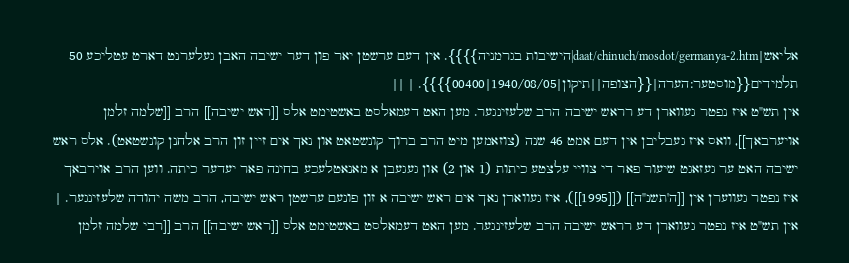אליאש|daat/chinuch/mosdot/germanya-2.htm|הישיבות בגרמניה}}}}. אין דעם ערשטן יאר פון דער ישיבה האבן געלערנט דארט עטליכע 50 תלמידים{{מוסטער:הערה|{{הצופה||תיקון|1940/08/05|00400}}}}. | ||
אין תש"ט איז נפטר געווארן דע רראש ישיבה הרב שלעזינגער. מען האט דעמאלסט באשטימט אלס [[ראש ישיבה]] הרב [[שלמה זלמן אויערבאך]], וואס איז געבליבן אין דעם אמט 46 שנה (צוזאמען מיט הרב ברוך קונשטאט און נאך אים זיין זון הרב אלחנן קונשטאט). אלס ראש ישיבה האט ער געזאגט שיעור פאר די צוויי עלצטע כיתות (1 און 2) און געגעבן א מאנאטלעכע בחינה פאר יעדער כיתה. ווען הרב אוירבאך איז נפטר געווערן אין [[ה'תשנ"ה]] ([[1995]]), איז געווארן נאך אים ראש ישיבה א זון פונעם ערשטן ראש ישיבה, הרב משה יהודה שלעזינגער. | אין תש"ט איז נפטר געווארן דע רראש ישיבה הרב שלעזינגער. מען האט דעמאלסט באשטימט אלס [[ראש ישיבה]] הרב [[רבי שלמה זלמן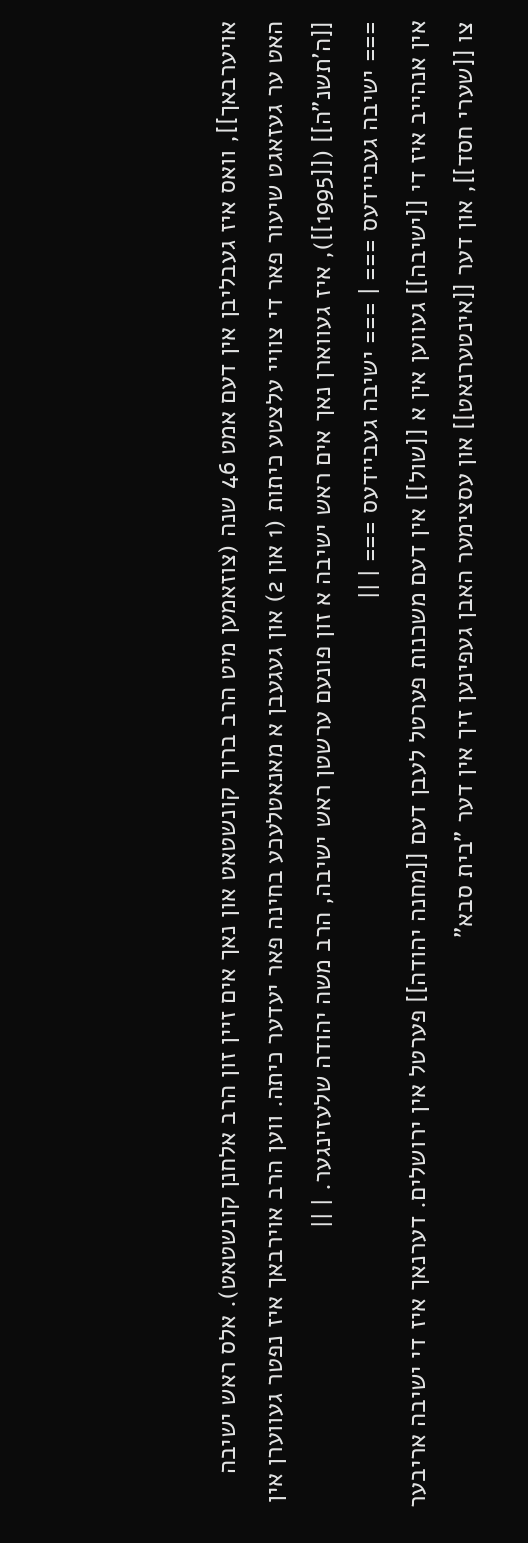אויערבאך]], וואס איז געבליבן אין דעם אמט 46 שנה (צוזאמען מיט הרב ברוך קונשטאט און נאך אים זיין זון הרב אלחנן קונשטאט). אלס ראש ישיבה האט ער געזאגט שיעור פאר די צוויי עלצטע כיתות (1 און 2) און געגעבן א מאנאטלעכע בחינה פאר יעדער כיתה. ווען הרב אוירבאך איז נפטר געווערן אין [[ה'תשנ"ה]] ([[1995]]), איז געווארן נאך אים ראש ישיבה א זון פונעם ערשטן ראש ישיבה, הרב משה יהודה שלעזינגער. | ||
=== ישיבה געביידעס === | === ישיבה געביידעס === | ||
אין אנהייב איז די [[ישיבה]] געווען אין א [[שול]] אין דעם משכנות פערטל לעבן דעם [[מחנה יהודה]] פערטל אין ירושלים. דערנאך איז די ישיבה אריבער צו [[שערי חסד]], און דער [[אינטערנאט]] און עסצימער האבן געפינען זיך אין דער "בית סבא"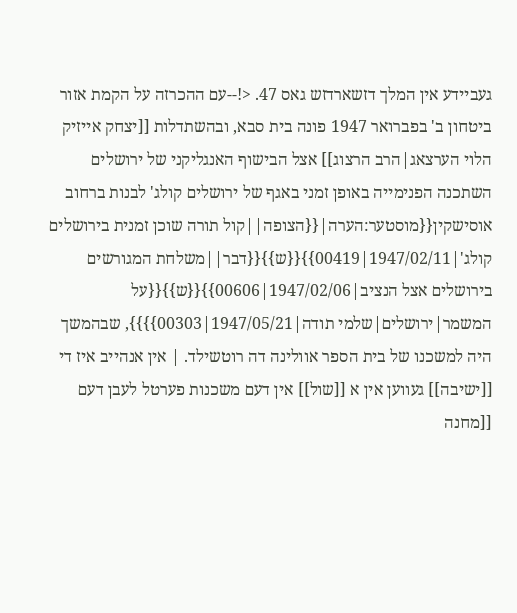געביידע אין המלך דזשארדזש גאס 47. <!--עם ההכרזה על הקמת אזור ביטחון ב' בפברואר 1947 פונה בית סבא, ובהשתדלות [[יצחק אייזיק הלוי הערצאג|הרב הרצוג]] אצל הבישוף האנגליקני של ירושלים השתכנה הפנימייה באופן זמני באגף של ירושלים קולג' לבנות ברחוב אוסישקין{{מוסטער:הערה|{{הצופה||קול תורה שוכן זמנית בירושלים קולג'|1947/02/11|00419}}{{ש}}{{דבר||משלחת המגורשים בירושלים אצל הנציב|1947/02/06|00606}}{{ש}}{{על המשמר|ירושלים|שלמי תודה|1947/05/21|00303}}}}, שבהמשך היה למשכנו של בית הספר אוולינה דה רוטשילד. | אין אנהייב איז די [[ישיבה]] געווען אין א [[שול]] אין דעם משכנות פערטל לעבן דעם [[מחנה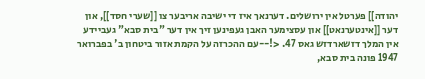יהודה]] פערטל אין ירושלים. דערנאך איז די ישיבה אריבער צו [[שערי חסד]], און דער [[אינטערנאט]] און עסצימער האבן געפינען זיך אין דער "בית סבא" געביידע אין המלך דזשארדזש גאס 47. <!--עם ההכרזה על הקמת אזור ביטחון ב' בפברואר 1947 פונה בית סבא,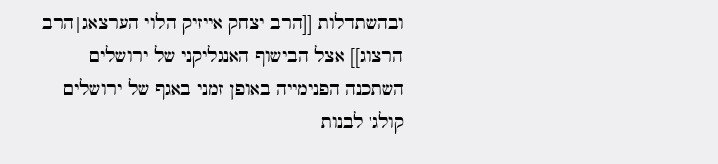ובהשתדלות [[הרב יצחק אייזיק הלוי הערצאג|הרב הרצוג]] אצל הבישוף האנגליקני של ירושלים השתכנה הפנימייה באופן זמני באגף של ירושלים קולג' לבנות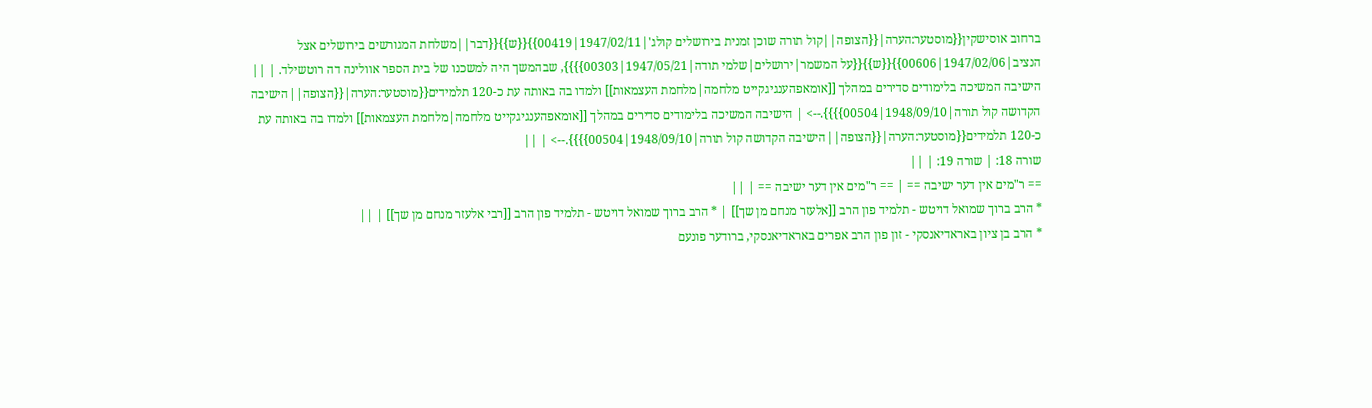ברחוב אוסישקין{{מוסטער:הערה|{{הצופה||קול תורה שוכן זמנית בירושלים קולג'|1947/02/11|00419}}{{ש}}{{דבר||משלחת המגורשים בירושלים אצל הנציב|1947/02/06|00606}}{{ש}}{{על המשמר|ירושלים|שלמי תודה|1947/05/21|00303}}}}, שבהמשך היה למשכנו של בית הספר אוולינה דה רוטשילד. | ||
הישיבה המשיכה בלימודים סדירים במהלך [[אומאפהענגיגקייט מלחמה|מלחמת העצמאות]] ולמדו בה באותה עת כ-120 תלמידים{{מוסטער:הערה|{{הצופה||הישיבה הקדושה קול תורה|1948/09/10|00504}}}}.--> | הישיבה המשיכה בלימודים סדירים במהלך [[אומאפהענגיגקייט מלחמה|מלחמת העצמאות]] ולמדו בה באותה עת כ-120 תלמידים{{מוסטער:הערה|{{הצופה||הישיבה הקדושה קול תורה|1948/09/10|00504}}}}.--> | ||
שורה 18: | שורה 19: | ||
== ר"מים אין דער ישיבה == | == ר"מים אין דער ישיבה == | ||
* הרב ברוך שמואל דויטש - תלמיד פון הרב [[אלעזר מנחם מן שך]] | * הרב ברוך שמואל דויטש - תלמיד פון הרב [[רבי אלעזר מנחם מן שך]] | ||
* הרב בן ציון באראדיאנסקי - זון פון הרב אפרים באראדיאנסקי, ברודער פונעם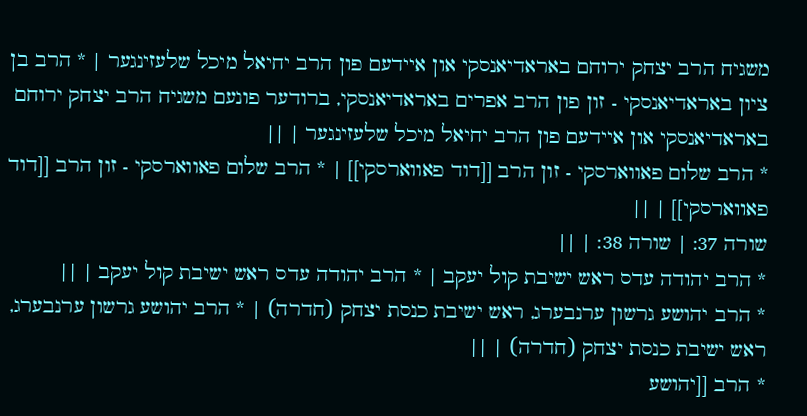משגיח הרב יצחק ירוחם באראדיאנסקי און איידעם פון הרב יחיאל מיכל שלעזינגער | * הרב בן ציון באראדיאנסקי - זון פון הרב אפרים באראדיאנסקי, ברודער פונעם משגיח הרב יצחק ירוחם באראדיאנסקי און איידעם פון הרב יחיאל מיכל שלעזינגער | ||
* הרב שלום פאווארסקי - זון הרב [[דוד פאווארסקי]] | * הרב שלום פאווארסקי - זון הרב [[דוד פאווארסקי]] | ||
שורה 37: | שורה 38: | ||
* הרב יהודה עדס ראש ישיבת קול יעקב | * הרב יהודה עדס ראש ישיבת קול יעקב | ||
* הרב יהושע גרשון ערנבערג, ראש ישיבת כנסת יצחק (חדרה) | * הרב יהושע גרשון ערנבערג, ראש ישיבת כנסת יצחק (חדרה) | ||
* הרב [[יהושע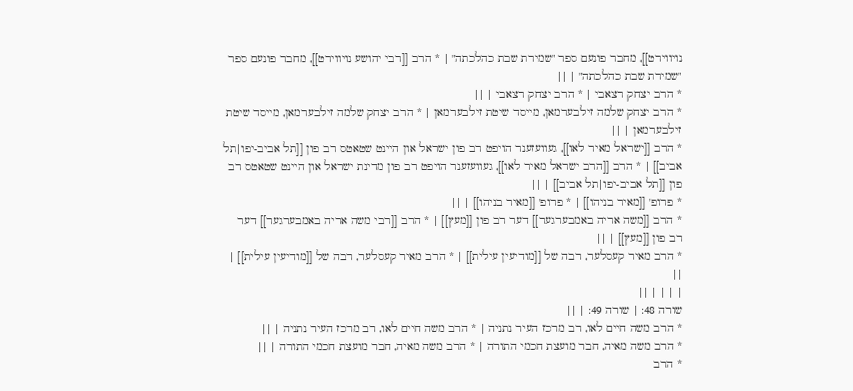נויווירט]], מחבר פונעם ספר "שמירת שבת כהלכתה" | * הרב [[רבי יהושע נויווירט]], מחבר פונעם ספר "שמירת שבת כהלכתה" | ||
* הרב יצחק רצאבי | * הרב יצחק רצאבי | ||
* הרב יצחק שלמה זילבערמאן, מייסד שיטת זילבערמאן | * הרב יצחק שלמה זילבערמאן, מייסד שיטת זילבערמאן | ||
* הרב [[ישראל מאיר לאו]], געוועזענר הויפט רב פון ישראל און היינט שטאטס רב פון [[תל אביב-יפו|תל אביב]] | * הרב [[הרב ישראל מאיר לאו]], געוועזענר הויפט רב פון מדינת ישראל און היינט שטאטס רב פון [[תל אביב-יפו|תל אביב]] | ||
* פרופ' [[מאיר בניהו]] | * פרופ' [[מאיר בניהו]] | ||
* הרב [[משה אריה באמבערגער]] דער רב פון [[מעץ]] | * הרב [[רבי משה אריה באמבערגער]] דער רב פון [[מעץ]] | ||
* הרב מאיר קעסלער, רבה של [[מודיעין עילית]] | * הרב מאיר קעסלער, רבה של [[מודיעין עילית]] | ||
| | | | ||
שורה 48: | שורה 49: | ||
* הרב משה חיים לאו, רב מרכז העיר נתניה | * הרב משה חיים לאו, רב מרכז העיר נתניה | ||
* הרב משה מאיה, חבר מועצת חכמי התורה | * הרב משה מאיה, חבר מועצת חכמי התורה | ||
* הרב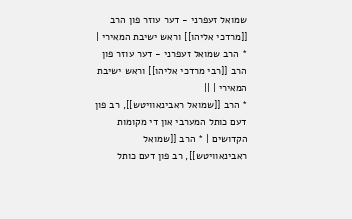שמואל זעפרני - דער עוזר פון הרב [[מרדכי אליהו]] וראש ישיבת המאירי | * הרב שמואל זעפרני - דער עוזר פון הרב [[רבי מרדכי אליהו]] וראש ישיבת המאירי | ||
* הרב [[שמואל ראבינאוויטש]], רב פון דעם כותל המערבי און די מקומות הקדושים | * הרב [[שמואל ראבינאוויטש]], רב פון דעם כותל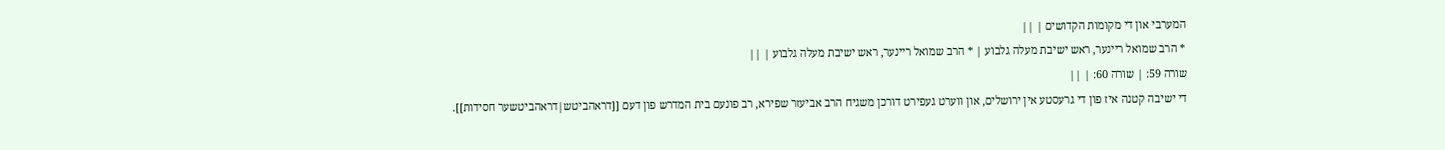המערבי און די מקומות הקדושים | ||
* הרב שמואל ריינער, ראש ישיבת מעלה גלבוע | * הרב שמואל ריינער, ראש ישיבת מעלה גלבוע | ||
שורה 59: | שורה 60: | ||
די ישיבה קטנה איז פון די גרעסטע אין ירושלים, און ווערט געפירט דורכן משגיח הרב אביעזר שפירא, רב פונעם בית המדרש פון דעם [[דראהביטש|דראהביטשער חסידות]].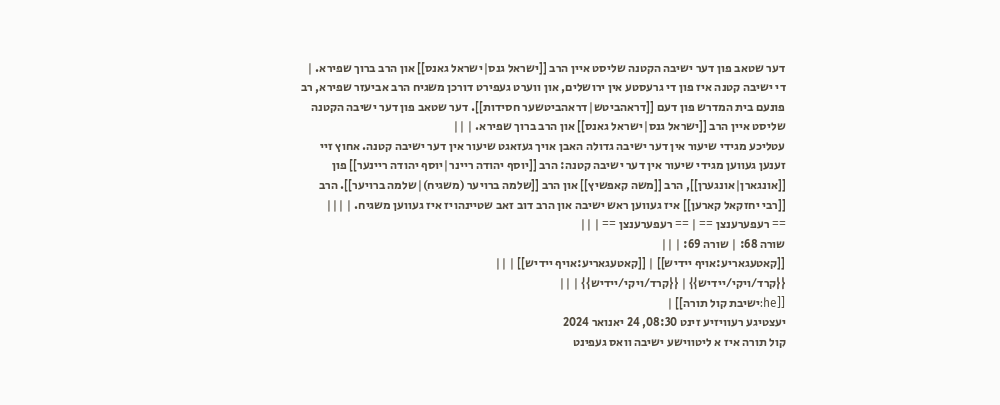דער שטאב פון דער ישיבה הקטנה שליסט איין הרב [[ישראל גנס|ישראל גאנס]] און הרב ברוך שפירא. | די ישיבה קטנה איז פון די גרעסטע אין ירושלים, און ווערט געפירט דורכן משגיח הרב אביעזר שפירא, רב פונעם בית המדרש פון דעם [[דראהביטש|דראהביטשער חסידות]]. דער שטאב פון דער ישיבה הקטנה שליסט איין הרב [[ישראל גנס|ישראל גאנס]] און הרב ברוך שפירא. | ||
עטליכע מגידי שיעור אין דער ישיבה גדולה האבן אויך געזאגט שיעור אין דער ישיבה קטנה. אחוץ זיי זענען געווען מגידי שיעור אין דער ישיבה קטנה: הרב [[יוסף יהודה ריינר|יוסף יהודה ריינער]] פון [[אונגארן|אונגערן]], הרב [[משה קאפשיץ]] און הרב [[שלמה ברויער (משגיח)|שלמה ברויער]]. הרב [[רבי יחזקאל קארען]] איז געווען ראש ישיבה און הרב דוב זאב שטיינהויז איז געווען משגיח. | |||
== רעפערענצן == | == רעפערענצן == | ||
שורה 68: | שורה 69: | ||
[[קאטעגאריע:אויף יידיש]] | [[קאטעגאריע:אויף יידיש]] | ||
{{קרד/ויקי/יידיש}} | {{קרד/ויקי/יידיש}} | ||
[[he:ישיבת קול תורה]] |
יעצטיגע רעוויזיע זינט 08:30, 24 יאנואר 2024
קול תורה איז א ליטווישע ישיבה וואס געפינט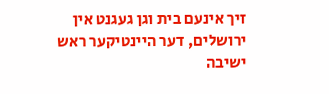זיך אינעם בית וגן געגנט אין ירושלים, דער היינטיקער ראש ישיבה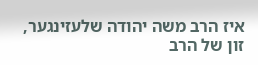איז הרב משה יהודה שלעזינגער, זון של הרב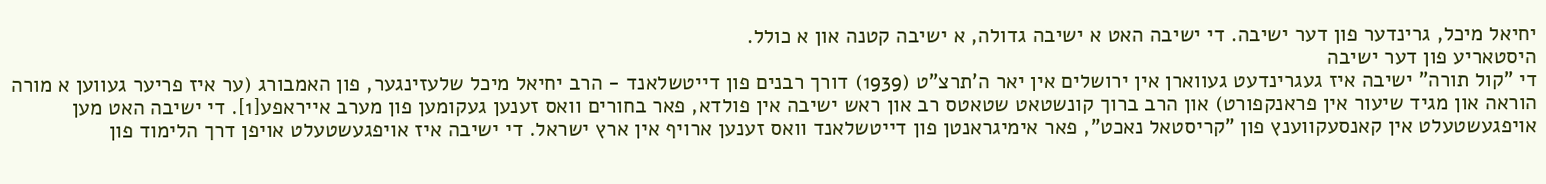יחיאל מיכל, גרינדער פון דער ישיבה. די ישיבה האט א ישיבה גדולה, א ישיבה קטנה און א כולל.
היסטאריע פון דער ישיבה
די "קול תורה" ישיבה איז געגרינדעט געווארן אין ירושלים אין יאר ה'תרצ"ט (1939) דורך רבנים פון דייטשלאנד - הרב יחיאל מיכל שלעזינגער, פון האמבורג (ער איז פריער געווען א מורה הוראה און מגיד שיעור אין פראנקפורט) און הרב ברוך קונשטאט שטאטס רב און ראש ישיבה אין פולדא, פאר בחורים וואס זענען געקומען פון מערב אייראפע[1]. די ישיבה האט מען אויפגעשטעלט אין קאנסעקווענץ פון "קריסטאל נאכט", פאר אימיגראנטן פון דייטשלאנד וואס זענען ארויף אין ארץ ישראל. די ישיבה איז אויפגעשטעלט אויפן דרך הלימוד פון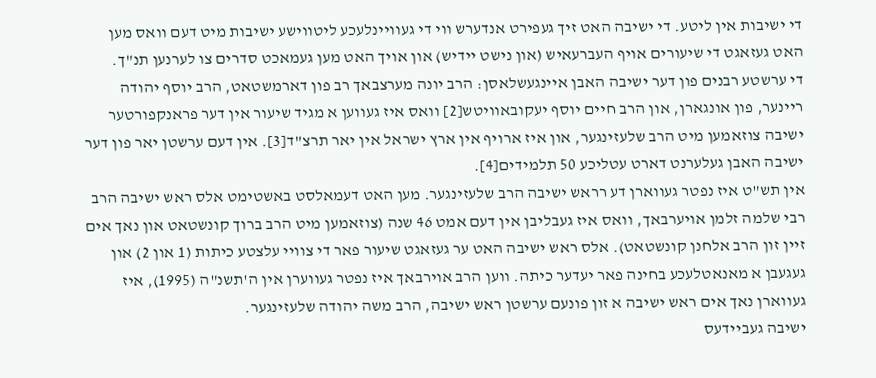די ישיבות אין ליטע. די ישיבה האט זיך געפירט אנדערש ווי די געוויינלעכע ליטווישע ישיבות מיט דעם וואס מען האט געזאגט די שיעורים אויף העברעאיש (און נישט יידיש) און אויך האט מען געמאכט סדרים צו לערנען תנ"ך.
די ערשטע רבנים פון דער ישיבה האבן איינגעשלאסן: הרב יונה מערצבאך רב פון דארמשטאט, הרב יוסף יהודה ריינער, פון אונגארן, און הרב חיים יוסף יעקובאוויטש[2] וואס איז געווען א מגיד שיעור אין דער פראנקפורטער ישיבה צוזאמען מיט הרב שלעזינגער, און איז ארויף אין ארץ ישראל אין יאר תרצ"ד[3]. אין דעם ערשטן יאר פון דער ישיבה האבן געלערנט דארט עטליכע 50 תלמידים[4].
אין תש"ט איז נפטר געווארן דע רראש ישיבה הרב שלעזינגער. מען האט דעמאלסט באשטימט אלס ראש ישיבה הרב רבי שלמה זלמן אויערבאך, וואס איז געבליבן אין דעם אמט 46 שנה (צוזאמען מיט הרב ברוך קונשטאט און נאך אים זיין זון הרב אלחנן קונשטאט). אלס ראש ישיבה האט ער געזאגט שיעור פאר די צוויי עלצטע כיתות (1 און 2) און געגעבן א מאנאטלעכע בחינה פאר יעדער כיתה. ווען הרב אוירבאך איז נפטר געווערן אין ה'תשנ"ה (1995), איז געווארן נאך אים ראש ישיבה א זון פונעם ערשטן ראש ישיבה, הרב משה יהודה שלעזינגער.
ישיבה געביידעס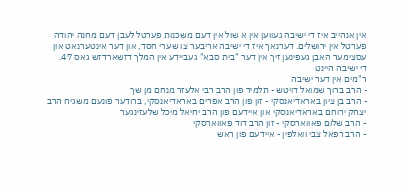אין אנהייב איז די ישיבה געווען אין א שול אין דעם משכנות פערטל לעבן דעם מחנה יהודה פערטל אין ירושלים. דערנאך איז די ישיבה אריבער צו שערי חסד, און דער אינטערנאט און עסצימער האבן געפינען זיך אין דער "בית סבא" געביידע אין המלך דזשארדזש גאס 47.
די ישיבה היינט
ר"מים אין דער ישיבה
- הרב ברוך שמואל דויטש - תלמיד פון הרב רבי אלעזר מנחם מן שך
- הרב בן ציון באראדיאנסקי - זון פון הרב אפרים באראדיאנסקי, ברודער פונעם משגיח הרב יצחק ירוחם באראדיאנסקי און איידעם פון הרב יחיאל מיכל שלעזינגער
- הרב שלום פאווארסקי - זון הרב דוד פאווארסקי
- הרב רפאל צבי וואלפין - איידעם פון ראש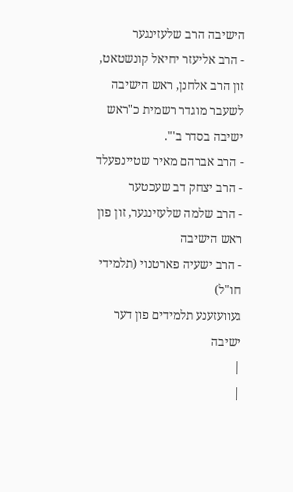הישיבה הרב שלעזינגער
- הרב אליעזר יחיאל קונשטאט, זון הרב אלחנן, ראש הישיבה לשעבר מוגדר רשמית כ"ראש ישיבה בסדר ב'".
- הרב אברהם מאיר שטיינפעלד
- הרב יצחק דב שעכטער
- הרב שלמה שלעזינגער, זון פון ראש הישיבה
- הרב ישעיה פארטנוי (תלמידי חו"ל)
געוועזענע תלמידים פון דער ישיבה
|
|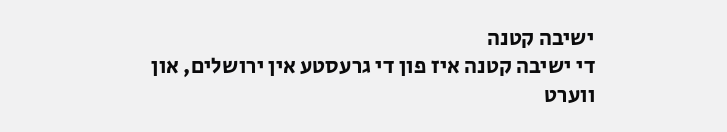ישיבה קטנה
די ישיבה קטנה איז פון די גרעסטע אין ירושלים, און ווערט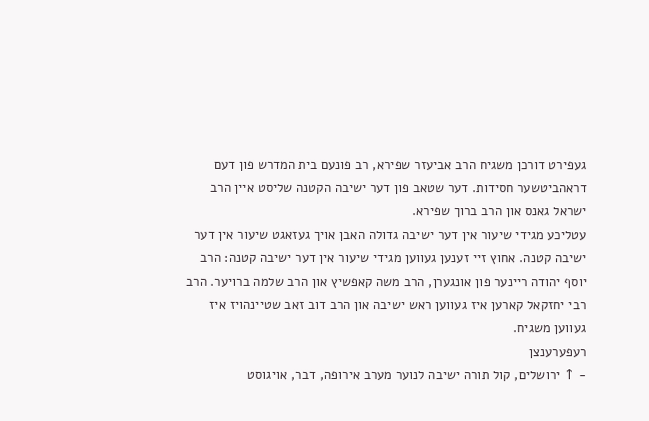געפירט דורכן משגיח הרב אביעזר שפירא, רב פונעם בית המדרש פון דעם דראהביטשער חסידות. דער שטאב פון דער ישיבה הקטנה שליסט איין הרב ישראל גאנס און הרב ברוך שפירא.
עטליכע מגידי שיעור אין דער ישיבה גדולה האבן אויך געזאגט שיעור אין דער ישיבה קטנה. אחוץ זיי זענען געווען מגידי שיעור אין דער ישיבה קטנה: הרב יוסף יהודה ריינער פון אונגערן, הרב משה קאפשיץ און הרב שלמה ברויער. הרב רבי יחזקאל קארען איז געווען ראש ישיבה און הרב דוב זאב שטיינהויז איז געווען משגיח.
רעפערענצן
- ↑ ירושלים, קול תורה ישיבה לנוער מערב אירופה, דבר, אויגוסט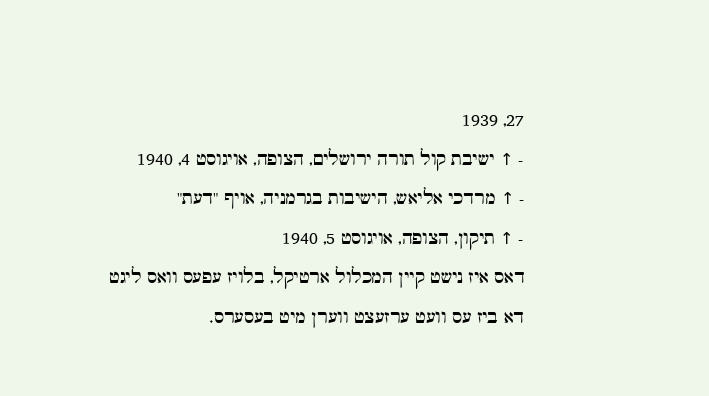27, 1939
- ↑ ישיבת קול תורה ירושלים, הצופה, אויגוסט 4, 1940
- ↑ מרדכי אליאש, הישיבות בגרמניה, אויף "דעת"
- ↑ תיקון, הצופה, אויגוסט 5, 1940
דאס איז נישט קיין המכלול ארטיקל, בלויז עפעס וואס ליגט דא ביז עס וועט ערזעצט ווערן מיט בעסערס.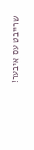שרייבט עס איבער!